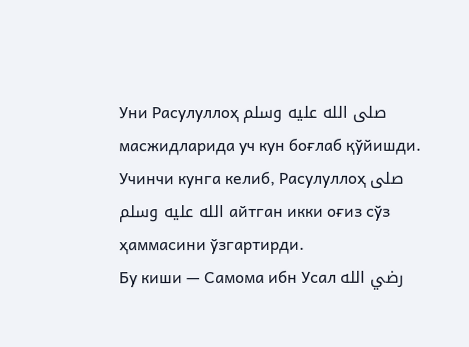Уни Расулуллоҳ صلى الله عليه وسلم масжидларида уч кун боғлаб қўйишди.
Учинчи кунга келиб, Расулуллоҳ صلى الله عليه وسلم айтган икки оғиз сўз ҳаммасини ўзгартирди.
Бу киши — Самома ибн Усал رضي الله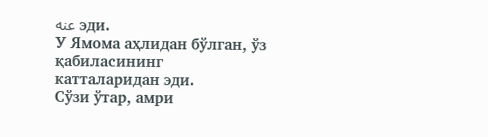عنه эди.
У Ямома аҳлидан бўлган, ўз қабиласининг катталаридан эди.
Сўзи ўтар, амри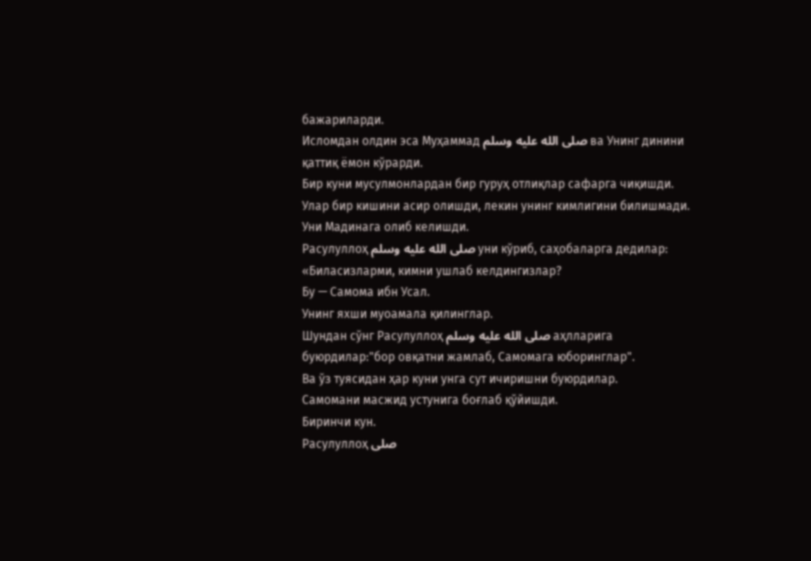бажариларди.
Исломдан олдин эса Муҳаммад صلى الله عليه وسلم ва Унинг динини қаттиқ ёмон кўрарди.
Бир куни мусулмонлардан бир гуруҳ отлиқлар сафарга чиқишди.
Улар бир кишини асир олишди, лекин унинг кимлигини билишмади.
Уни Мадинага олиб келишди.
Расулуллоҳ صلى الله عليه وسلم уни кўриб, саҳобаларга дедилар:
«Биласизларми, кимни ушлаб келдингизлар?
Бу — Самома ибн Усал.
Унинг яхши муоамала қилинглар.
Шундан сўнг Расулуллоҳ صلى الله عليه وسلم аҳлларига буюрдилар:"бор овқатни жамлаб, Самомага юборинглар".
Ва ўз туясидан ҳар куни унга сут ичиришни буюрдилар.
Самомани масжид устунига боғлаб қўйишди.
Биринчи кун.
Расулуллоҳ صلى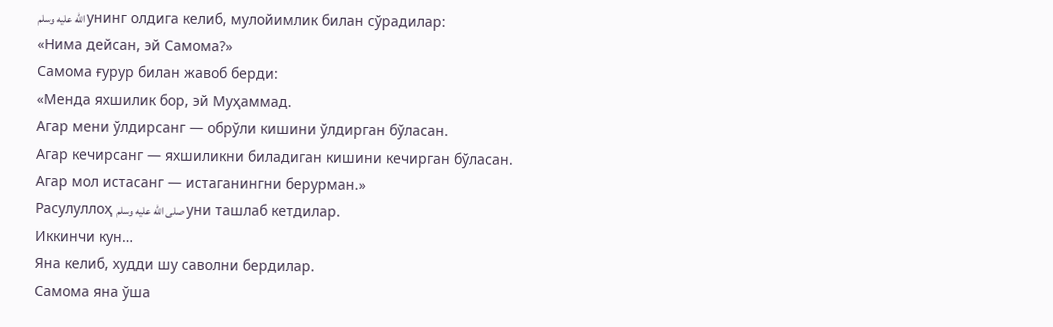الله عليه وسلم унинг олдига келиб, мулойимлик билан сўрадилар:
«Нима дейсан, эй Самома?»
Самома ғурур билан жавоб берди:
«Менда яхшилик бор, эй Муҳаммад.
Агар мени ўлдирсанг — обрўли кишини ўлдирган бўласан.
Агар кечирсанг — яхшиликни биладиган кишини кечирган бўласан.
Агар мол истасанг — истаганингни берурман.»
Расулуллоҳ صلى الله عليه وسلم уни ташлаб кетдилар.
Иккинчи кун…
Яна келиб, худди шу саволни бердилар.
Самома яна ўша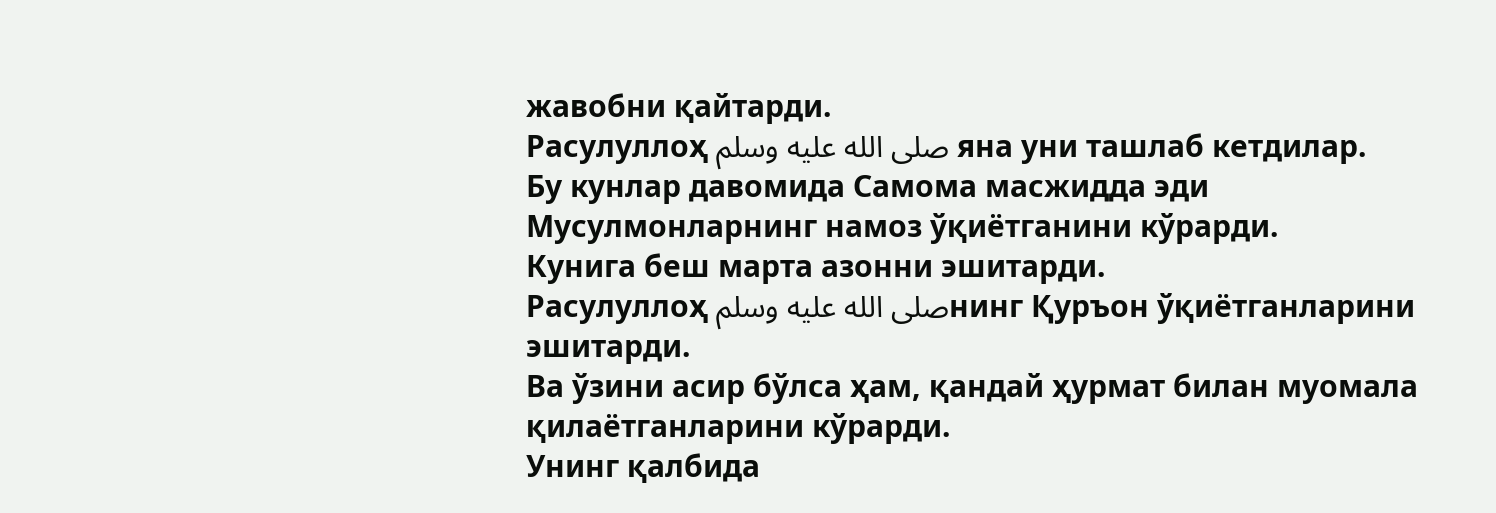жавобни қайтарди.
Расулуллоҳ صلى الله عليه وسلم яна уни ташлаб кетдилар.
Бу кунлар давомида Самома масжидда эди
Мусулмонларнинг намоз ўқиётганини кўрарди.
Кунига беш марта азонни эшитарди.
Расулуллоҳ صلى الله عليه وسلمнинг Қуръон ўқиётганларини эшитарди.
Ва ўзини асир бўлса ҳам, қандай ҳурмат билан муомала қилаётганларини кўрарди.
Унинг қалбида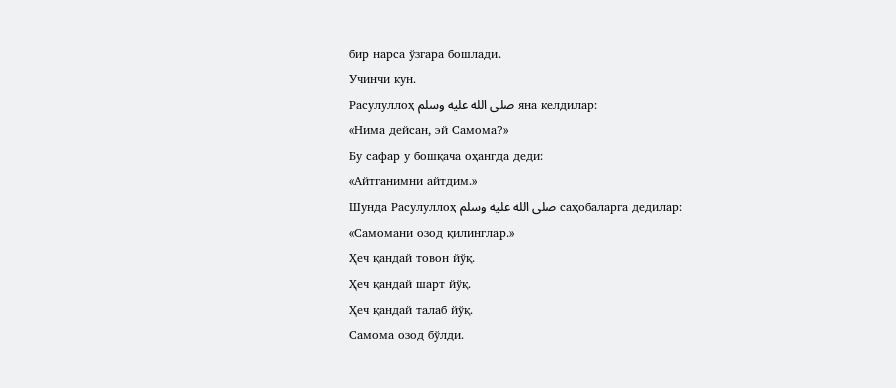бир нарса ўзгара бошлади.
Учинчи кун.
Расулуллоҳ صلى الله عليه وسلم яна келдилар:
«Нима дейсан, эй Самома?»
Бу сафар у бошқача оҳангда деди:
«Айтганимни айтдим.»
Шунда Расулуллоҳ صلى الله عليه وسلم саҳобаларга дедилар:
«Самомани озод қилинглар.»
Ҳеч қандай товон йўқ.
Ҳеч қандай шарт йўқ.
Ҳеч қандай талаб йўқ.
Самома озод бўлди.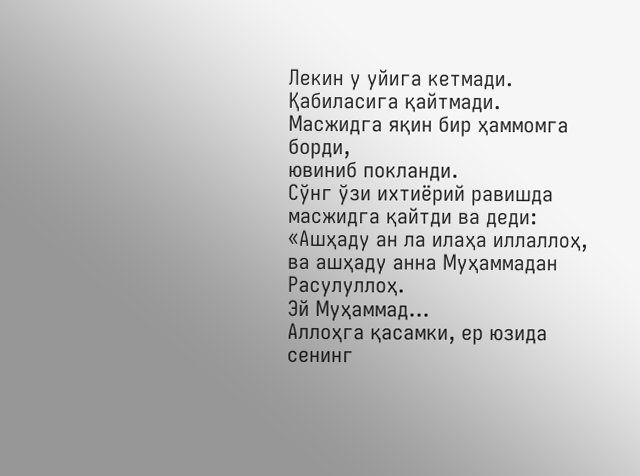Лекин у уйига кетмади.
Қабиласига қайтмади.
Масжидга яқин бир ҳаммомга борди,
ювиниб покланди.
Сўнг ўзи ихтиёрий равишда масжидга қайтди ва деди:
«Ашҳаду ан ла илаҳа иллаллоҳ,
ва ашҳаду анна Муҳаммадан Расулуллоҳ.
Эй Муҳаммад…
Аллоҳга қасамки, ер юзида сенинг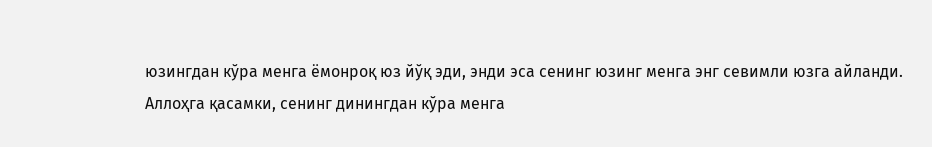юзингдан кўра менга ёмонроқ юз йўқ эди, энди эса сенинг юзинг менга энг севимли юзга айланди.
Аллоҳга қасамки, сенинг динингдан кўра менга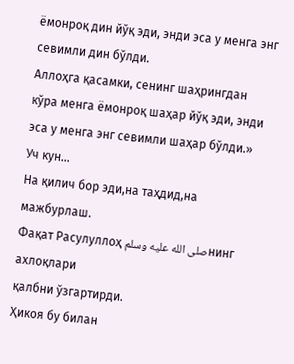ёмонроқ дин йўқ эди, энди эса у менга энг севимли дин бўлди.
Аллоҳга қасамки, сенинг шаҳрингдан кўра менга ёмонроқ шаҳар йўқ эди, энди эса у менга энг севимли шаҳар бўлди.»
Уч кун…
На қилич бор эди,на таҳдид,на мажбурлаш.
Фақат Расулуллоҳ صلى الله عليه وسلمнинг ахлоқлари
қалбни ўзгартирди.
Ҳикоя бу билан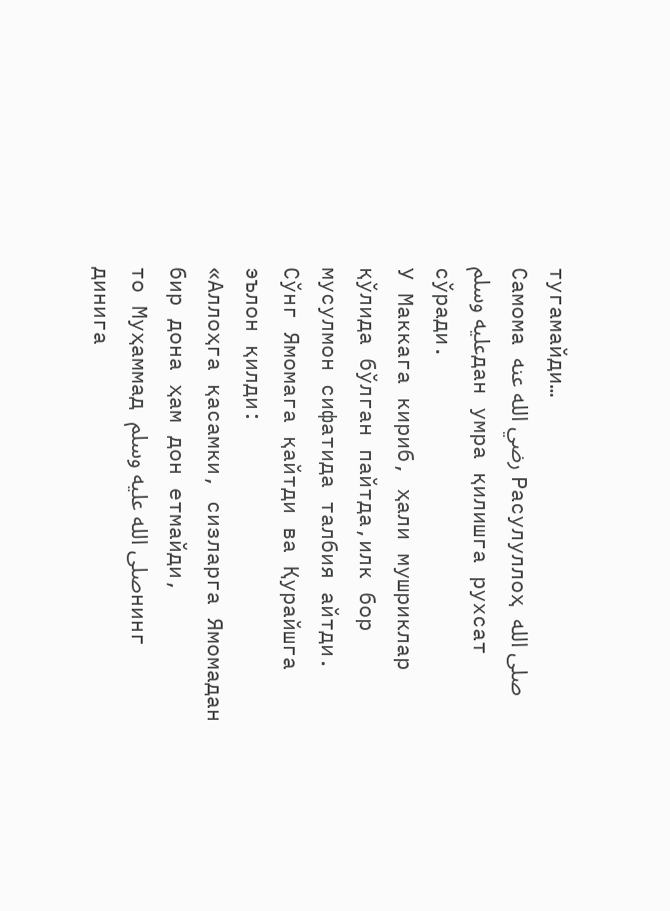тугамайди…
Самома رضي الله عنه Расулуллоҳ صلى الله عليه وسلمдан умра қилишга рухсат сўради.
У Маккага кириб, ҳали мушриклар қўлида бўлган пайтда,илк бор мусулмон сифатида талбия айтди.
Сўнг Ямомага қайтди ва Қурайшга эълон қилди:
«Аллоҳга қасамки, сизларга Ямомадан бир дона ҳам дон етмайди,
то Муҳаммад صلى الله عليه وسلمнинг динига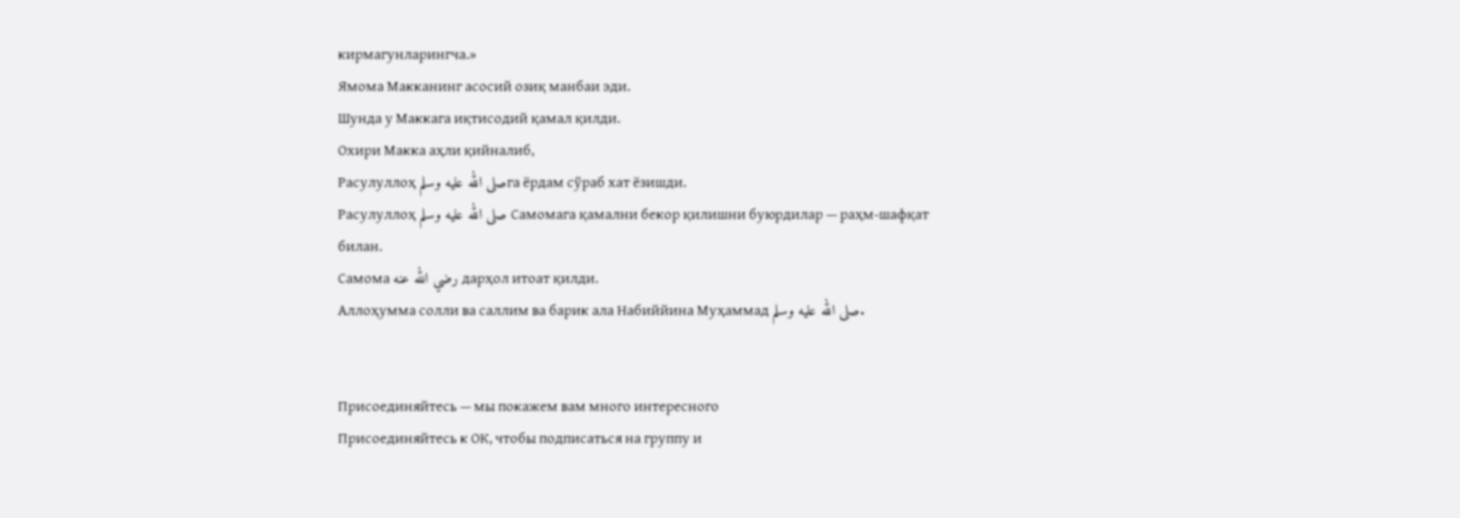кирмагунларингча.»
Ямома Макканинг асосий озиқ манбаи эди.
Шунда у Маккага иқтисодий қамал қилди.
Охири Макка аҳли қийналиб,
Расулуллоҳ صلى الله عليه وسلمга ёрдам сўраб хат ёзишди.
Расулуллоҳ صلى الله عليه وسلم Самомага қамални бекор қилишни буюрдилар — раҳм-шафқат билан.
Самома رضي الله عنه дарҳол итоат қилди.
Аллоҳумма солли ва саллим ва барик ала Набиййина Муҳаммад صلى الله عليه وسلم.


Присоединяйтесь — мы покажем вам много интересного
Присоединяйтесь к ОК, чтобы подписаться на группу и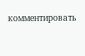комментировать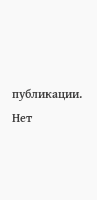публикации.
Нет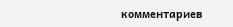комментариев